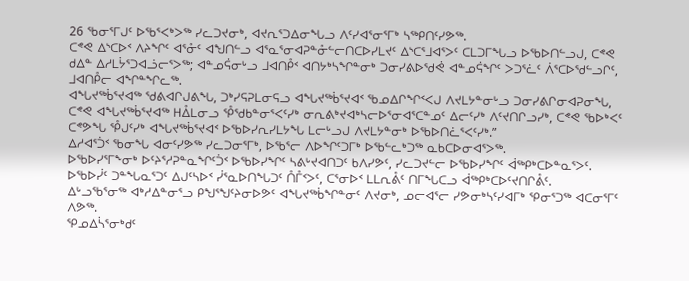26 ᖃᓂᕐᒥᒍᑦ ᐅᖃᕐᐸᒃᐳᖅ ᓯᓚᑐᔪᓂᒃ, ᐊᔪᕆᕐᑐᐃᓂᖓᓗ ᐱᑦᓯᐊᕐᓂᕐᒥᒃ ᓴᖅᑭᑎᑦᓯᕗᖅ.
ᑕᕝᕙ ᐃᔅᑕᐅᑉ ᐱᔨᖏᑦ ᐊᕐᓁᑦ ᐊᖑᑎᓪᓗ ᐊᕐᓇᕐᓂᐊᕈᓐᓁᓪᓕᑎᑕᐅᓯᒪᔪᑦ ᐃᔅᑕᕐᒧᐊᕐᐳᑦ ᑕᒪᑐᒥᖓᓗ ᐅᖃᐅᑎᓪᓗᒍ, ᑕᕝᕙ ᑯᐃᓐ ᐃᓱᒪᔮᕐᑐᐊᓘᓕᕐᐳᖅ; ᐊᓐᓄᕌᓂᒡᓗ ᒧᐊᑎᑬᑉ ᐊᑎᔭᒃᓴᖏᓐᓂᒃ ᑐᓂᓯᕕᐅᖁᕚ ᐊᓐᓄᕌᖏᑦ ᐳᑐᕐᓛᑦ ᐲᕐᑕᐅᖁᓪᓗᒋᑦ, ᒧᐊᑎᑬᓕ ᐊᖏᓐᖏᓚᖅ.
ᐊᖓᔪᖅᑳᕐᔪᐊᖅ ᖁᕕᐊᒋᒍᕕᖓ, ᑐᒃᓯᕋᕈᒪᓂᕋᓗ ᐊᖓᔪᖅᑳᕐᔪᐊᑉ ᖃᓄᐃᒋᖏᑉᐸᒍ ᐱᔪᒪᔭᓐᓂᒡᓗ ᑐᓂᓯᕕᒋᓂᐊᕈᓂᖓ, ᑕᕝᕙ ᐊᖓᔪᖅᑳᕐᔪᐊᖅ ᕼᐂᒪᓂᓗ ᕾᖁᑲᓐᓂᕐᐸᑦᓯᒃ ᓂᕆᕕᒃᔪᐊᒃᓴᓕᐅᕐᓂᐊᕐᑕᓐᓄᑦ ᐃᓕᑦᓯᒃ ᐱᑦᔪᑎᒋᓗᓯᒃ, ᑕᕝᕙ ᖃᐅᒃᐸᑦ ᑕᕝᕗᖓ ᕾᒍᑦᓯᒃ ᐊᖓᔪᖅᑳᕐᔪᐊᑉ ᐅᖃᐅᓯᕆᓯᒪᔭᖓ ᒪᓕᒡᓗᒍ ᐱᔪᒪᔭᓐᓂᒃ ᐅᖃᐅᑎᓛᕐᐸᑦᓯᒃ.”
ᐃᓱᐊᕐᑑᑉ ᖃᓂᖓ ᐊᓂᑦᓯᕗᖅ ᓯᓚᑐᓂᕐᒥᒃ, ᐅᖃᕐᓕ ᐱᐅᖏᑦᑐᒥᒃ ᐅᖃᓪᓚᒃᑐᖅ ᓇᑲᑕᐅᓂᐊᕐᐳᖅ.
ᐅᖃᐅᓯᕐᒥᖕᓂᒃ ᐅᑦᔨᕐᓱᕈᓐᓇᖏᑦᑑᑉ ᐅᖃᐅᓯᖏᑦ ᓴᕕᒡᔪᐊᑎᑐᑦ ᑲᐱᓯᕗᑦ, ᓯᓚᑐᔪᓪᓕ ᐅᖃᐅᓯᖏᑦ ᐋᖅᑭᒃᑕᐅᓐᓇᕐᐳᑦ.
ᐅᖃᐅᓰᑦ ᑐᓐᖓᓇᕐᑐᑦ ᐃᒍᑦᓴᐅᑉ ᓰᕐᓇᐅᑎᖓᑐᑦ ᑍᒤᑉᐳᑦ, ᑕᕐᓂᐅᑉ ᒪᒪᕆᕔᑦ ᑎᒥᖓᑕᓗ ᐋᖅᑭᒃᑕᐅᑦᔪᑎᒋᕔᑦ.
ᐃᒡᓗᖃᕐᓂᖅ ᐊᒃᓱᐃᓐᓂᕐᓗ ᑭᖑᕐᖑᑦᔨᓂᐅᕗᑦ ᐊᖓᔪᖅᑳᖏᓐᓂᑦ ᐱᔪᓂᒃ, ᓄᓕᐊᕐᓕ ᓯᕗᓂᒃᓴᑦᓯᐊᒥᒃ ᕿᓂᕐᑐᖅ ᐊᑕᓂᕐᒥᑦ ᐱᕗᖅ.
ᕿᓄᐃᓵᕐᓂᒃᑯᑦ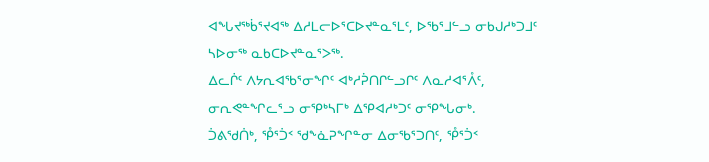ᐊᖓᔪᖅᑳᕐᔪᐊᖅ ᐃᓱᒪᓕᐅᕐᑕᐅᔪᓐᓇᕐᒪᑦ, ᐅᖃᕐᒧᓪᓗ ᓂᑲᒍᓱᒃᑐᒧᑦ ᓴᐅᓂᖅ ᓇᑲᑕᐅᔪᓐᓇᕐᐳᖅ.
ᐃᓚᒌᑦ ᐱᔭᕆᐊᖃᕐᓂᖏᑦ ᐊᒃᓱᕉᑎᒋᓪᓗᒋᑦ ᐱᓇᓱᐊᕐᐰᑦ, ᓂᕆᕙᓐᖏᓚᕐᓗ ᓂᕿᒃᓴᒥᒃ ᐃᕿᐊᓱᒃᑐᑦ ᓂᕿᖓᓂᒃ.
ᑑᕕᖁᑏᒃ, ᕾᕐᑑᑉ ᖁᖕᓈᕈᖏᓐᓂ ᐃᓂᖃᕐᑐᑎᑦ, ᕾᕐᑑᑉ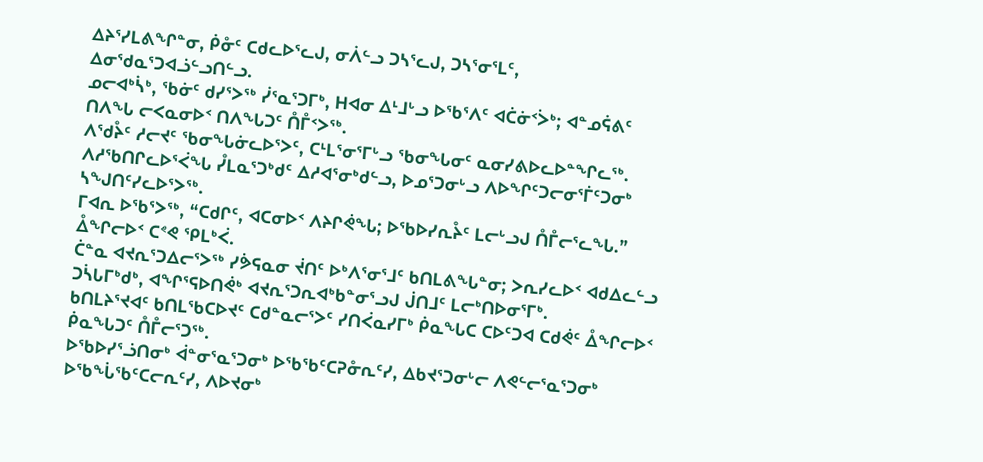ᐃᔨᕐᓯᒪᕕᖏᓐᓂ, ᑮᓁᑦ ᑕᑯᓚᐅᕐᓚᒍ, ᓂᐲᓪᓗ ᑐᓴᕐᓚᒍ, ᑐᓴᕐᓂᕐᒪᑦ, ᐃᓂᖁᓇᕐᑐᐊᓘᓪᓗᑎᓪᓗ.
ᓄᓕᐊᒃᓵᒃ, ᖃᓃᑦ ᑯᓯᕐᐳᖅ ᓰᕐᓇᕐᑐᒥᒃ, ᕼᐊᓂ ᐃᒻᒧᒡᓗ ᐅᖃᕐᐱᑦ ᐊᑖᓃᑉᐴᒃ; ᐊᓐᓄᕌᕕᑦ ᑎᐱᖓ ᓕᐸᓇᓂᐅᑉ ᑎᐱᖓᑐᑦ ᑍᒤᑉᐳᖅ.
ᐱᖁᔧᑦ ᓱᓕᔪᑦ ᖃᓂᖓᓃᓚᐅᕐᐳᑦ, ᑕᒻᒪᕐᓂᕐᒥᒡᓗ ᖃᓂᖓᓂᑦ ᓇᓂᓯᕕᐅᓚᐅᓐᖏᓚᖅ. ᐱᓱᖃᑎᒋᓚᐅᕐᐹᖓ ᓮᒪᓇᕐᑐᒃᑯᑦ ᐃᓱᐊᕐᓂᒃᑯᓪᓗ, ᐅᓄᕐᑐᓂᒡᓗ ᐱᐅᖏᑦᑐᓕᓂᕐᒦᑦᑐᓂᒃ ᓴᖑᑎᑦᓯᓚᐅᕐᐳᖅ.
ᒥᐊᕆ ᐅᖃᕐᐳᖅ, “ᑕᑯᒋᑦ, ᐊᑕᓂᐅᑉ ᐱᔨᒋᕚᖓ; ᐅᖃᐅᓯᕆᔧᑦ ᒪᓕᒡᓗᒍ ᑍᒤᓕᕐᓚᖓ.” ᐂᖏᓕᐅᑉ ᑕᕝᕙ ᕿᒪᒃᐹ.
ᑖᓐᓇ ᐊᔪᕆᕐᑐᐃᓕᕐᐳᖅ ᓯᕘᕋᓇᓂ ᔫᑎᑦ ᐅᒃᐱᕐᓂᕐᒧᑦ ᑲᑎᒪᕕᖓᓐᓂ; ᐳᕆᓯᓚᐅᑉ ᐊᑯᐃᓚᓪᓗ ᑐᓵᒐᒥᒃᑯᒃ, ᐊᖏᕐᕋᐅᑎᕚᒃ ᐊᔪᕆᕐᑐᕆᐊᒃᑲᓐᓂᕐᓗᒍ ᒎᑎᒧᑦ ᒪᓕᒃᑎᐅᓂᕐᒥᒃ.
ᑲᑎᒪᔨᕐᔪᐊᑦ ᑲᑎᒪᖃᑕᐅᔪᑦ ᑕᑯᓐᓇᓕᕐᐳᑦ ᓯᑎᐹᓇᓯᒥᒃ ᑮᓇᖓᑕ ᑕᐅᑦᑐᐊ ᑕᑯᕚᑦ ᐂᖏᓕᐅᑉ ᑮᓇᖓᑐᑦ ᑍᒤᓕᕐᑐᖅ.
ᐅᖃᐅᓯᕐᓘᑎᓂᒃ ᐋᓐᓂᕐᓇᕐᑐᓂᒃ ᐅᖃᖃᑦᑕᕈᓁᕆᑦᓯ, ᐃᑲᔪᕐᑐᓂᒡᓕ ᐱᕙᓪᓕᕐᓇᕐᑐᓂᒃ ᐅᖃᖔᖃᑦᑕᓕᕆᑦᓯ, ᐱᐅᔪᓂᒃ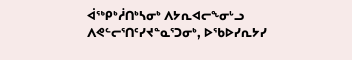ᐋᖅᑭᒃᓲᑎᒃᓴᓂᒃ ᐱᔭᕆᐊᓕᖕᓂᒡᓗ ᐱᕙᓪᓕᕐᑎᑦᓯᔪᓐᓇᕐᑐᓂᒃ, ᐅᖃᐅᓯᕆᔭᓯ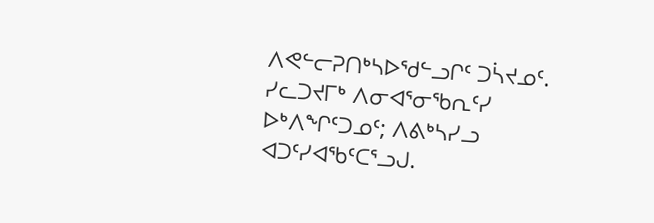ᐱᕙᓪᓕᕈᑎᒃᓴᐅᖁᓪᓗᒋᑦ ᑐᓵᔪᓄᑦ.
ᓯᓚᑐᔪᒥᒃ ᐱᓂᐊᕐᓂᖃᕆᑦᓯ ᐅᒃᐱᖏᑦᑐᓄᑦ; ᐱᕕᒃᓴᓯᓗ ᐊᑐᑦᓯᐊᖃᑦᑕᕐᓗᒍ.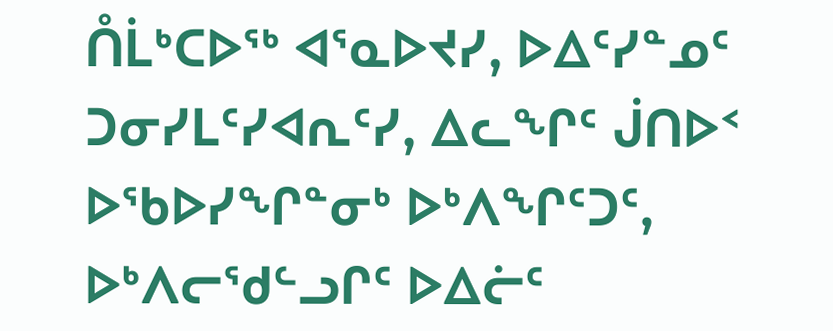ᑍᒫᒃᑕᐅᖅ ᐊᕐᓇᐅᔪᓯ, ᐅᐃᑦᓯᓐᓄᑦ ᑐᓂᓯᒪᑦᓯᐊᕆᑦᓯ, ᐃᓚᖏᑦ ᒎᑎᐅᑉ ᐅᖃᐅᓯᖏᓐᓂᒃ ᐅᒃᐱᖏᑦᑐᑦ, ᐅᒃᐱᓕᖁᓪᓗᒋᑦ ᐅᐃᓖᑦ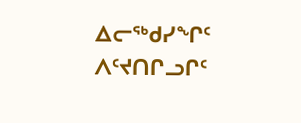ᐃᓕᖅᑯᓯᖏᑦ ᐱᑦᔪᑎᒋᓗᒋᑦ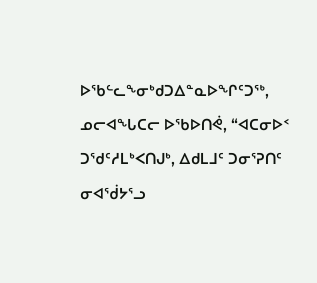ᐅᖃᓪᓚᖕᓂᒃᑯᑐᐃᓐᓇᐅᖏᑦᑐᖅ,
ᓄᓕᐊᖓᑕᓕ ᐅᖃᐅᑎᕚ, “ᐊᑕᓂᐅᑉ ᑐᖁᑦᓱᒪᒃᐸᑎᒍᒃ, ᐃᑯᒪᒧᑦ ᑐᓂᕐᕈᑎᑦ ᓂᐊᖂᔭᕐᓗ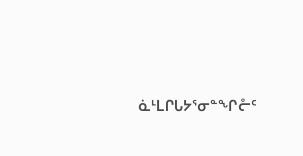ᓈᒻᒪᒋᒐᔭᕐᓂᓐᖏᓔᑦ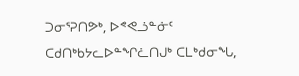ᑐᓂᕐᕈᑎᕗᒃ, ᐅᕝᕙᓘᓐᓃᑦ ᑕᑯᑎᒃᑲᔭᓚᐅᓐᖏᓛᑎᒍᒃ ᑕᒪᒃᑯᓂᖓ,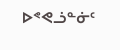ᐅᕝᕙᓘᓐᓃᑦ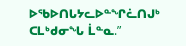ᐅᖃᐅᑎᒐᔭᓚᐅᓐᖏᓛᑎᒍᒃ ᑕᒪᒃᑯᓂᖓ ᒫᓐᓇ.”